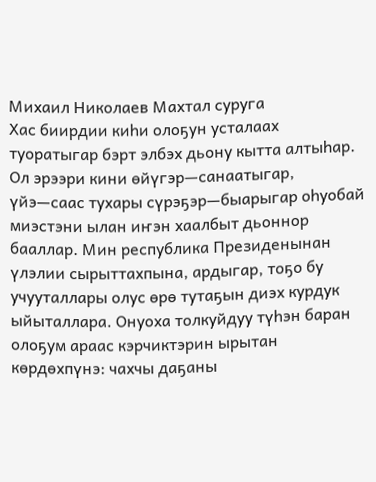Михаил Николаев Махтал суруга
Хас биирдии киһи олоҕун усталаах туоратыгар бэрт элбэх дьону кытта алтыһар. Ол эрээри кини өйүгэр—санаатыгар, үйэ—саас тухары сүрэҕэр—быарыгар оһуобай миэстэни ылан иҥэн хаалбыт дьоннор бааллар. Мин республика Президенынан үлэлии сырыттахпына, ардыгар, тоҕо бу учууталлары олус өрө тутаҕын диэх курдук ыйыталлара. Онуоха толкуйдуу түһэн баран олоҕум араас кэрчиктэрин ырытан көрдөхпүнэ: чахчы даҕаны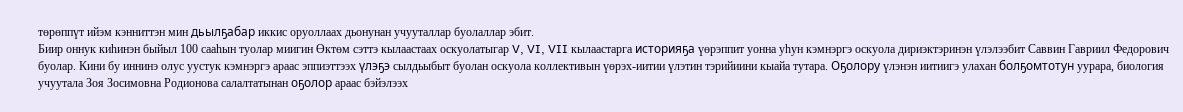төрөппүт ийэм кэнниттэн мин дьылҕабар иккис оруоллаах дьонунан учууталлар буолаллар эбит.
Биир оннук киһинэн быйыл 100 сааһын туолар миигин Өктөм сэттэ кылаастаах оскуолатыгар V, VI, VII кылаастарга историяҕа үөрэппит уонна уһун кэмнэргэ оскуола дириэктэринэн үлэлээбит Саввин Гавриил Федорович буолар. Кини бу иннинэ олус уустук кэмнэргэ араас эппиэттээх үлэҕэ сылдьыбыт буолан оскуола коллективын үөрэх-иитии үлэтин тэрийиини кыайа тутара. Оҕолору үлэнэн иитиигэ улахан болҕомтотун уурара, биология учуутала Зоя Зосимовна Родионова салалтатынан оҕолор араас бэйэлээх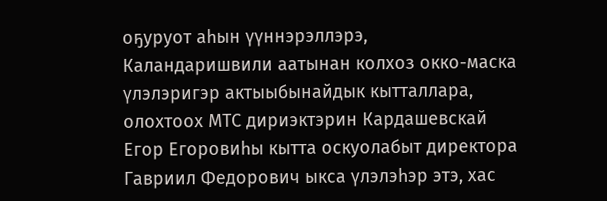оҕуруот аһын үүннэрэллэрэ, Каландаришвили аатынан колхоз окко-маска үлэлэригэр актыыбынайдык кытталлара, олохтоох МТС дириэктэрин Кардашевскай Егор Егоровиһы кытта оскуолабыт директора Гавриил Федорович ыкса үлэлэһэр этэ, хас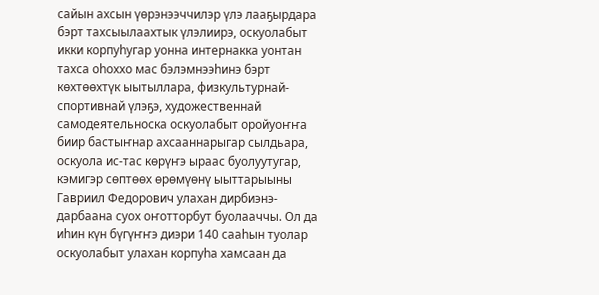сайын ахсын үөрэнээччилэр үлэ лааҕырдара бэрт тахсыылаахтык үлэлиирэ, оскуолабыт икки корпуһугар уонна интернакка уонтан тахса оһоххо мас бэлэмнээһинэ бэрт көхтөөхтүк ыытыллара, физкультурнай-спортивнай үлэҕэ, художественнай самодеятельноска оскуолабыт оройуоҥҥа биир бастыҥнар ахсааннарыгар сылдьара, оскуола ис-тас көрүҥэ ыраас буолуутугар, кэмигэр сөптөөх өрөмүөнү ыыттарыыны Гавриил Федорович улахан дирбиэнэ-дарбаана суох оҥотторбут буолааччы. Ол да иһин күн бүгүҥҥэ диэри 140 сааһын туолар оскуолабыт улахан корпуһа хамсаан да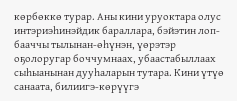көрбөккө турар. Аны кини уруоктара олус интэриэһинэйдик бараллара, бэйэтин лоп-бааччы тылынан-өһүнэн, үөрэтэр оҕолоругар боччумнаах, убаастабыллаах сыһыанынан дууһаларын тутара. Кини үтүө санаата, билиигэ-көрүүгэ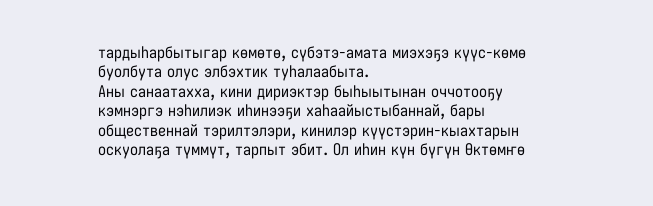тардыһарбытыгар көмөтө, сүбэтэ-амата миэхэҕэ күүс-көмө буолбута олус элбэхтик туһалаабыта.
Аны санаатахха, кини дириэктэр быһыытынан оччотооҕу кэмнэргэ нэһилиэк иһинээҕи хаһаайыстыбаннай, бары общественнай тэрилтэлэри, кинилэр күүстэрин-кыахтарын оскуолаҕа түммүт, тарпыт эбит. Ол иһин күн бүгүн Өктөмҥө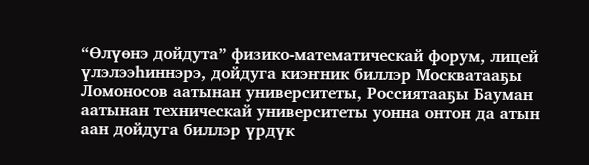“Өлүөнэ дойдута” физико-математическай форум, лицей үлэлээһиннэрэ, дойдуга киэҥник биллэр Москватааҕы Ломоносов аатынан университеты, Россиятааҕы Бауман аатынан техническай университеты уонна онтон да атын аан дойдуга биллэр үрдүк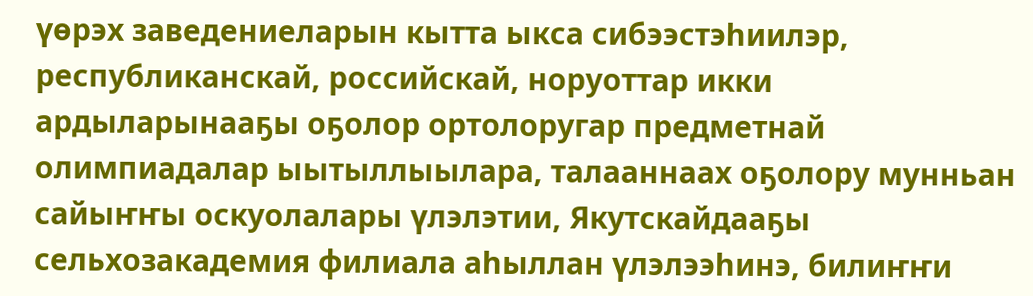үөрэх заведениеларын кытта ыкса сибээстэһиилэр, республиканскай, российскай, норуоттар икки ардыларынааҕы оҕолор ортолоругар предметнай олимпиадалар ыытыллыылара, талааннаах оҕолору мунньан сайыҥҥы оскуолалары үлэлэтии, Якутскайдааҕы сельхозакадемия филиала аһыллан үлэлээһинэ, билиҥҥи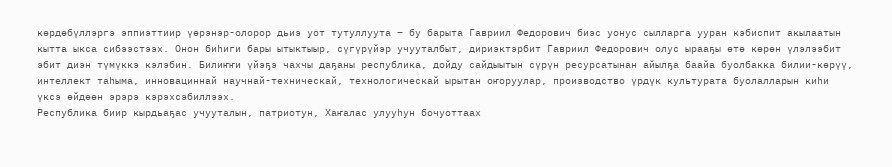көрдөбүллэргэ эппиэттиир үөрэнэр-олорор дьиэ уот тутуллуута – бу барыта Гавриил Федорович биэс уонус сылларга ууран кэбиспит акылаатын кытта ыкса сибээстээх. Онон биһиги бары ытыктыыр, сүгүрүйэр учууталбыт, дириэктэрбит Гавриил Федорович олус ырааҕы өтө көрөн үлэлээбит эбит диэн түмүккэ кэлэбин. Билиҥҥи үйэҕэ чахчы даҕаны республика, дойду сайдыытын сүрүн ресурсатынан айылҕа баайа буолбакка билии-көрүү, интеллект таһыма, инновациннай научнай-техническай, технологическай ырытан оҥоруулар, производство үрдүк культурата буолалларын киһи үксэ өйдөөн эрэрэ кэрэхсэбиллээх.
Республика биир кырдьаҕас учууталын, патриотун, Хаҥалас улууһун бочуоттаах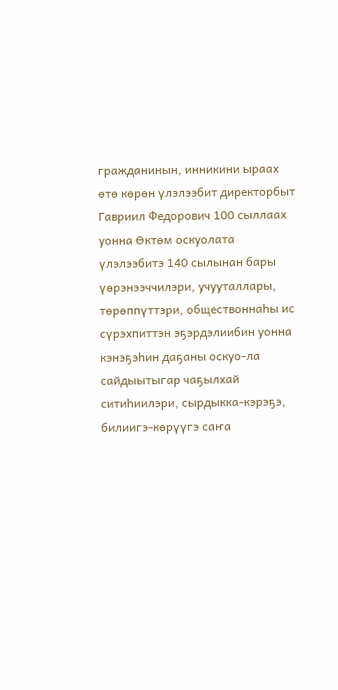гражданинын, инникини ыраах өтө көрөн үлэлээбит директорбыт Гавриил Федорович 100 сыллаах уонна Өктөм оскуолата үлэлээбитэ 140 сылынан бары үөрэнээччилэри, учууталлары, төрөппүттэри, обществоннаһы ис сүрэхпиттэн эҕэрдэлиибин уонна кэнэҕэһин даҕаны оскуо-ла сайдыытыгар чаҕылхай ситиһиилэри, сырдыкка-кэрэҕэ, билиигэ-көрүүгэ саҥа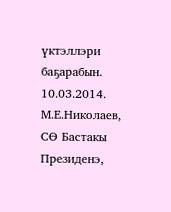үктэллэри баҕарабын.
10.03.2014.
М.Е.Николаев, СӨ Бастакы Президенэ,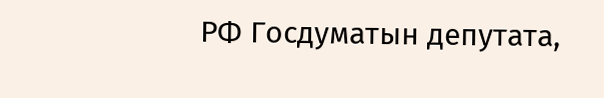РФ Госдуматын депутата,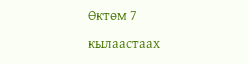Өктөм 7 кылаастаах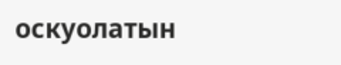оскуолатын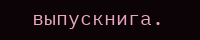выпускнига.